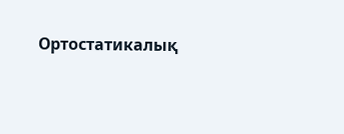Ортостатикалық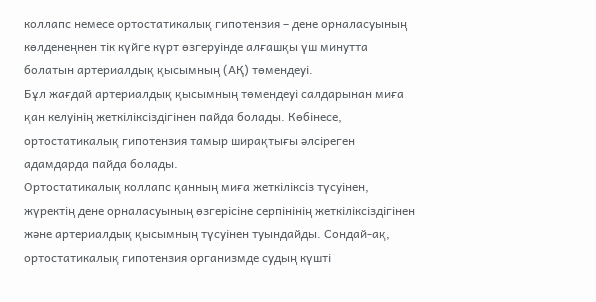коллапс немесе ортостатикалық гипотензия – дене орналасуының көлденеңнен тік күйге күрт өзгеруінде алғашқы үш минутта болатын артериалдық қысымның (АҚ) төмендеуі.
Бұл жағдай артериалдық қысымның төмендеуі салдарынан миға қан келуінің жеткіліксіздігінен пайда болады. Көбінесе, ортостатикалық гипотензия тамыр ширақтығы әлсіреген адамдарда пайда болады.
Ортостатикалық коллапс қанның миға жеткіліксіз түсуінен, жүректің дене орналасуының өзгерісіне серпінінің жеткіліксіздігінен және артериалдық қысымның түсуінен туындайды. Сондай-ақ, ортостатикалық гипотензия организмде судың күшті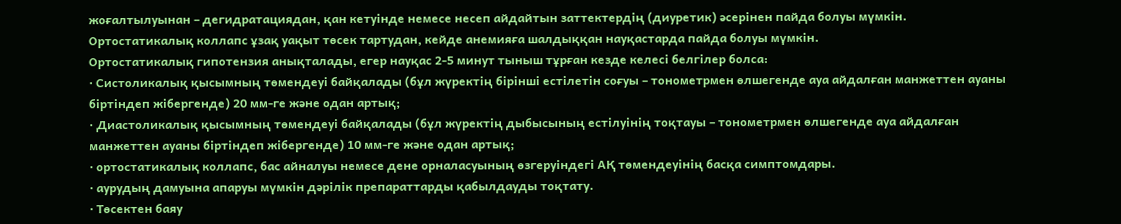жоғалтылуынан – дегидратациядан, қан кетуінде немесе несеп айдайтын заттектердің (диуретик) әсерінен пайда болуы мүмкін.
Ортостатикалық коллапс ұзақ уақыт төсек тартудан, кейде анемияға шалдыққан науқастарда пайда болуы мүмкін.
Ортостатикалық гипотензия анықталады, егер науқас 2-5 минут тыныш тұрған кезде келесі белгілер болса:
· Систоликалық қысымның төмендеуі байқалады (бұл жүректің бірінші естілетін соғуы – тонометрмен өлшегенде ауа айдалған манжеттен ауаны біртіндеп жібергенде) 20 мм-ге және одан артық;
· Диастоликалық қысымның төмендеуі байқалады (бұл жүректің дыбысының естілуінің тоқтауы – тонометрмен өлшегенде ауа айдалған манжеттен ауаны біртіндеп жібергенде) 10 мм-ге және одан артық;
· ортостатикалық коллапс, бас айналуы немесе дене орналасуының өзгеруіндегі АҚ төмендеуінің басқа симптомдары.
· аурудың дамуына апаруы мүмкін дәрілік препараттарды қабылдауды тоқтату.
· Төсектен баяу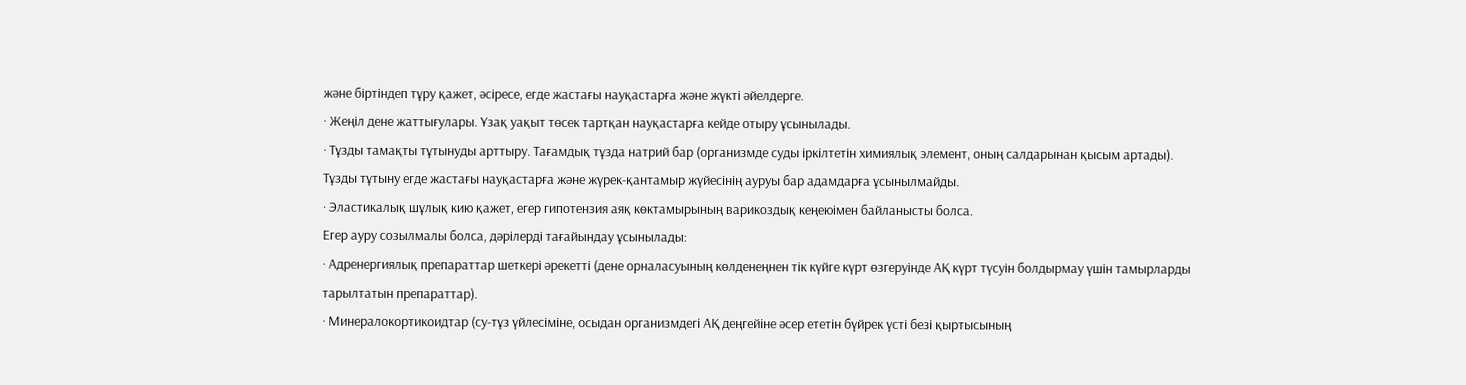және біртіндеп тұру қажет, әсіресе, егде жастағы науқастарға және жүкті әйелдерге.
· Жеңіл дене жаттығулары. Ұзақ уақыт төсек тартқан науқастарға кейде отыру ұсынылады.
· Тұзды тамақты тұтынуды арттыру. Тағамдық тұзда натрий бар (организмде суды іркілтетін химиялық элемент, оның салдарынан қысым артады). Тұзды тұтыну егде жастағы науқастарға және жүрек-қантамыр жүйесінің ауруы бар адамдарға ұсынылмайды.
· Эластикалық шұлық кию қажет, егер гипотензия аяқ көктамырының варикоздық кеңеюімен байланысты болса.
Егер ауру созылмалы болса, дәрілерді тағайындау ұсынылады:
· Адренергиялық препараттар шеткері әрекетті (дене орналасуының көлденеңнен тік күйге күрт өзгеруінде АҚ күрт түсуін болдырмау үшін тамырларды тарылтатын препараттар).
· Минералокортикоидтар (су-тұз үйлесіміне, осыдан организмдегі АҚ деңгейіне әсер ететін бүйрек үсті безі қыртысының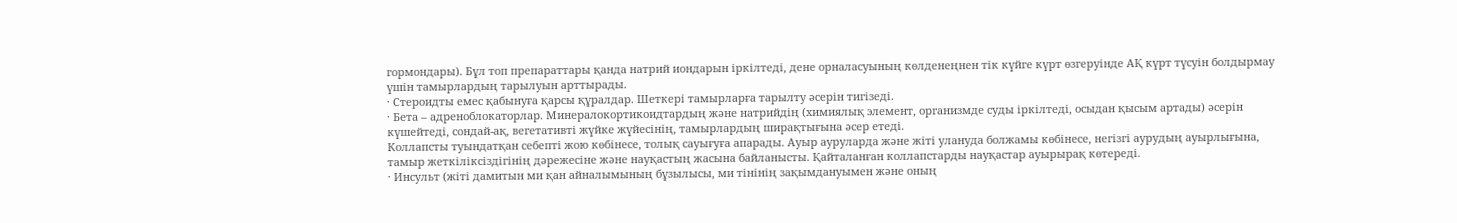гормондары). Бұл топ препараттары қанда натрий иондарын іркілтеді, дене орналасуының көлденеңнен тік күйге күрт өзгеруінде АҚ күрт түсуін болдырмау үшін тамырлардың тарылуын арттырады.
· Стероидты емес қабынуға қарсы құралдар. Шеткері тамырларға тарылту әсерін тигізеді.
· Бета – адреноблокаторлар. Минералокортикоидтардың және натрийдің (химиялық элемент, организмде суды іркілтеді, осыдан қысым артады) әсерін күшейтеді, сондай-ақ, вегетативті жүйке жүйесінің, тамырлардың ширақтығына әсер етеді.
Коллапсты туындатқан себепті жою көбінесе, толық сауығуға апарады. Ауыр ауруларда және жіті улануда болжамы көбінесе, негізгі аурудың ауырлығына, тамыр жеткіліксіздігінің дәрежесіне және науқастың жасына байланысты. Қайталанған коллапстарды науқастар ауырырақ көтереді.
· Инсульт (жіті дамитын ми қан айналымының бұзылысы, ми тінінің зақымдануымен және оның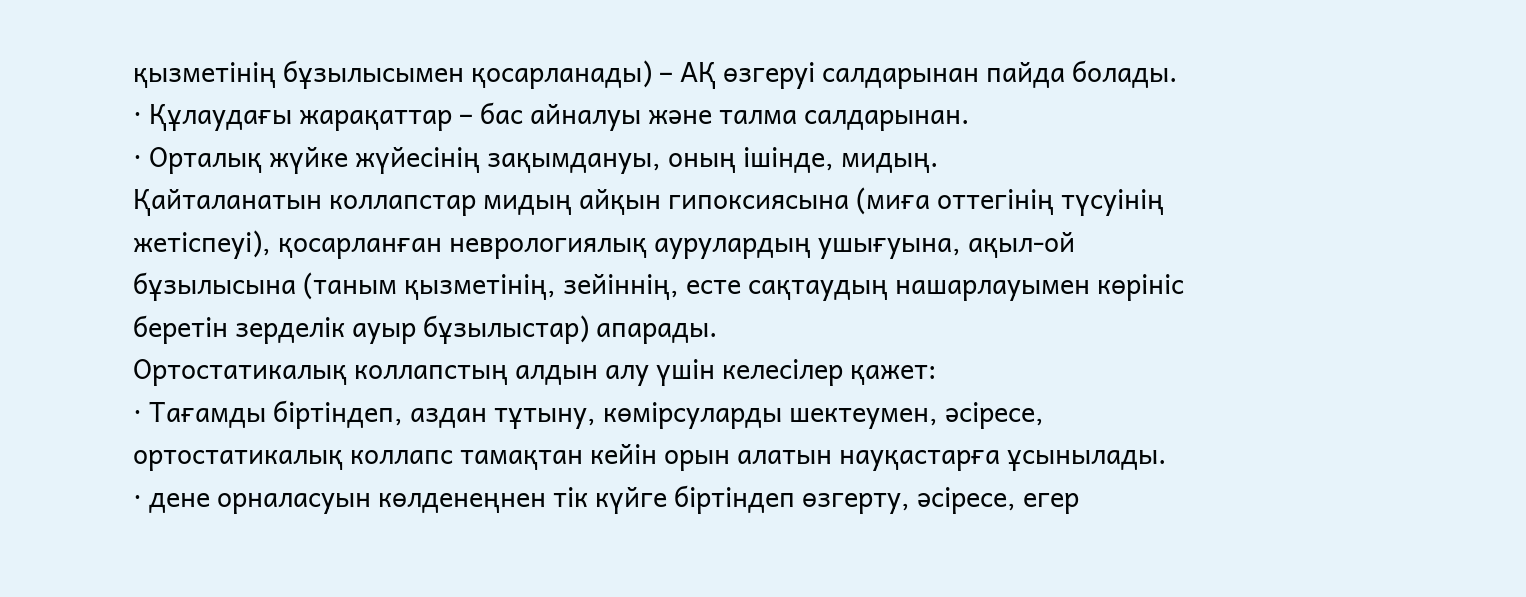қызметінің бұзылысымен қосарланады) – АҚ өзгеруі салдарынан пайда болады.
· Құлаудағы жарақаттар – бас айналуы және талма салдарынан.
· Орталық жүйке жүйесінің зақымдануы, оның ішінде, мидың.
Қайталанатын коллапстар мидың айқын гипоксиясына (миға оттегінің түсуінің жетіспеуі), қосарланған неврологиялық аурулардың ушығуына, ақыл-ой бұзылысына (таным қызметінің, зейіннің, есте сақтаудың нашарлауымен көрініс беретін зерделік ауыр бұзылыстар) апарады.
Ортостатикалық коллапстың алдын алу үшін келесілер қажет:
· Тағамды біртіндеп, аздан тұтыну, көмірсуларды шектеумен, әсіресе, ортостатикалық коллапс тамақтан кейін орын алатын науқастарға ұсынылады.
· дене орналасуын көлденеңнен тік күйге біртіндеп өзгерту, әсіресе, егер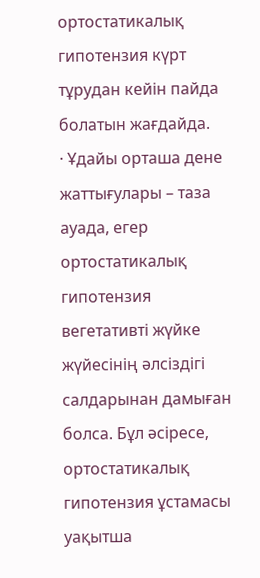ортостатикалық гипотензия күрт тұрудан кейін пайда болатын жағдайда.
· Ұдайы орташа дене жаттығулары – таза ауада, егер ортостатикалық гипотензия вегетативті жүйке жүйесінің әлсіздігі салдарынан дамыған болса. Бұл әсіресе, ортостатикалық гипотензия ұстамасы уақытша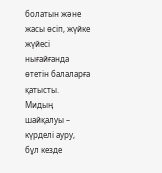болатын және жасы өсіп, жүйке жүйесі нығайғанда өтетін балаларға қатысты.
Мидың шайқалуы – күрделі ауру, бұл кезде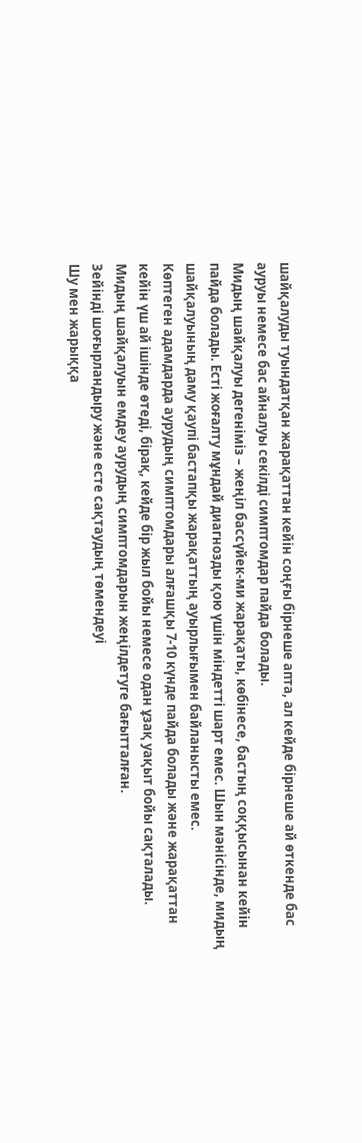шайқалуды туындатқан жарақаттан кейін соңғы бірнеше апта, ал кейде бірнеше ай өткенде бас ауруы немесе бас айналуы секілді симптомдар пайда болады.
Мидың шайқалуы дегеніміз – жеңіл бассүйек-ми жарақаты, көбінесе, бастың соққысынан кейін пайда болады. Есті жоғалту мұндай диагнозды қою үшін міндетті шарт емес. Шын мәнісінде, мидың шайқалуының даму қаупі бастапқы жарақаттың ауырлығымен байланысты емес.
Көптеген адамдарда аурудың симптомдары алғашқы 7-10 күнде пайда болады және жарақаттан кейін үш ай ішінде өтеді, бірақ, кейде бір жыл бойы немесе одан ұзақ уақыт бойы сақталады. Мидың шайқалуын емдеу аурудың симптомдарын жеңілдетуге бағытталған.
Зейінді шоғырландыру және есте сақтаудың төмендеуі
Шу мен жарыққа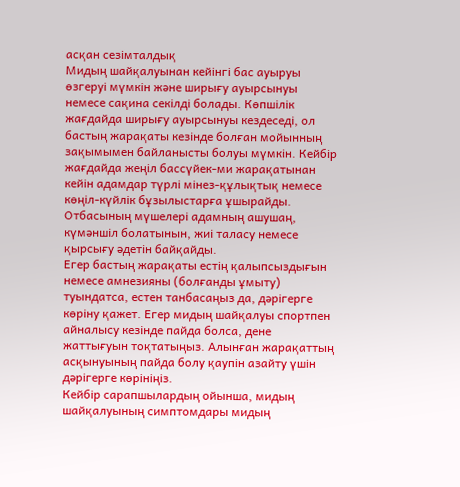асқан сезімталдық
Мидың шайқалуынан кейінгі бас ауыруы өзгеруі мүмкін және ширығу ауырсынуы немесе сақина секілді болады. Көпшілік жағдайда ширығу ауырсынуы кездеседі, ол бастың жарақаты кезінде болған мойынның зақымымен байланысты болуы мүмкін. Кейбір жағдайда жеңіл бассүйек-ми жарақатынан кейін адамдар түрлі мінез-құлықтық немесе көңіл-күйлік бұзылыстарға ұшырайды. Отбасының мүшелері адамның ашушаң, күмәншіл болатынын, жиі таласу немесе қырсығу әдетін байқайды.
Егер бастың жарақаты естің қалыпсыздығын немесе амнезияны (болғанды ұмыту) туындатса, естен танбасаңыз да, дәрігерге көріну қажет. Егер мидың шайқалуы спортпен айналысу кезінде пайда болса, дене жаттығуын тоқтатыңыз. Алынған жарақаттың асқынуының пайда болу қаупін азайту үшін дәрігерге көрініңіз.
Кейбір сарапшылардың ойынша, мидың шайқалуының симптомдары мидың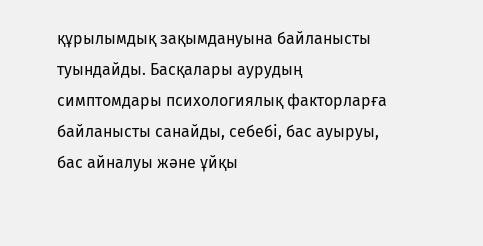құрылымдық зақымдануына байланысты туындайды. Басқалары аурудың симптомдары психологиялық факторларға байланысты санайды, себебі, бас ауыруы, бас айналуы және ұйқы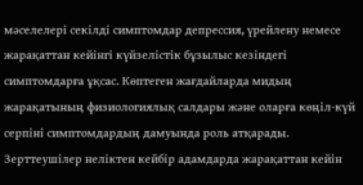мәселелері секілді симптомдар депрессия, үрейлену немесе жарақаттан кейінгі күйзелістік бұзылыс кезіндегі симптомдарға ұқсас. Көптеген жағдайларда мидың жарақатының физиологиялық салдары және оларға көңіл-күй серпіні симптомдардың дамуында роль атқарады.
Зерттеушілер неліктен кейбір адамдарда жарақаттан кейін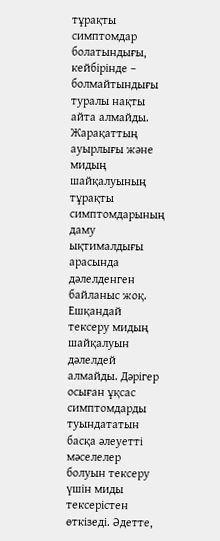тұрақты симптомдар болатындығы, кейбірінде – болмайтындығы туралы нақты айта алмайды. Жарақаттың ауырлығы және мидың шайқалуының тұрақты симптомдарының даму ықтималдығы арасында дәлелденген байланыс жоқ.
Ешқандай тексеру мидың шайқалуын дәлелдей алмайды. Дәрігер осыған ұқсас симптомдарды туындататын басқа әлеуетті мәселелер болуын тексеру үшін миды тексерістен өткізеді. Әдетте,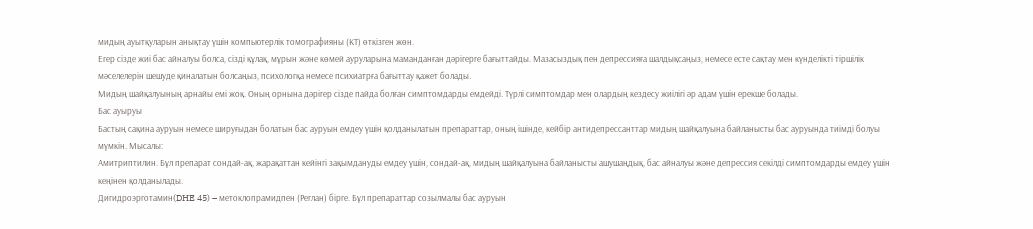мидың ауытқуларын анықтау үшін компьютерлік томографияны (КТ) өткізген жөн.
Егер сізде жиі бас айналуы болса, сізді құлақ, мұрын және көмей ауруларына маманданған дәрігерге бағыттайды. Мазасыздық пен депрессияға шалдықсаңыз, немесе есте сақтау мен күнделікті тіршілік мәселелерін шешуде қиналатын болсаңыз, психологқа немесе психиатрға бағыттау қажет болады.
Мидың шайқалуының арнайы емі жоқ. Оның орнына дәрігер сізде пайда болған симптомдарды емдейді. Түрлі симптомдар мен олардың кездесу жиілігі әр адам үшін ерекше болады.
Бас ауыруы
Бастың сақина ауруын немесе шируғыдан болатын бас ауруын емдеу үшін қолданылатын препараттар, оның ішінде, кейбір антидепрессанттар мидың шайқалуына байланысты бас ауруында тиімді болуы мүмкін. Мысалы:
Амитриптилин. Бұл препарат сондай-ақ, жарақаттан кейінгі зақымдануды емдеу үшін, сондай-ақ, мидың шайқалуына байланысты ашушаңдық, бас айналуы және депрессия секілді симптомдарды емдеу үшін кеңінен қолданылады.
Дигидроэрготамин(DHE 45) – метоклопрамидпен (Реглан) бірге. Бұл препараттар созылмалы бас ауруын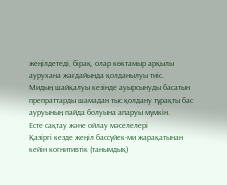жеңілдетеді, бірақ, олар көктамыр арқылы аурухана жағдайында қолданылуы тиіс.
Мидың шайқалуы кезінде ауырсынуды басатын препраттарды шамадан тыс қолдану тұрақты бас ауруының пайда болуына апаруы мүмкін.
Есте сақтау және ойлау мәселелері
Қазіргі кезде жеңіл бассүйек-ми жарақатынан кейін когнитивтік (танымдық)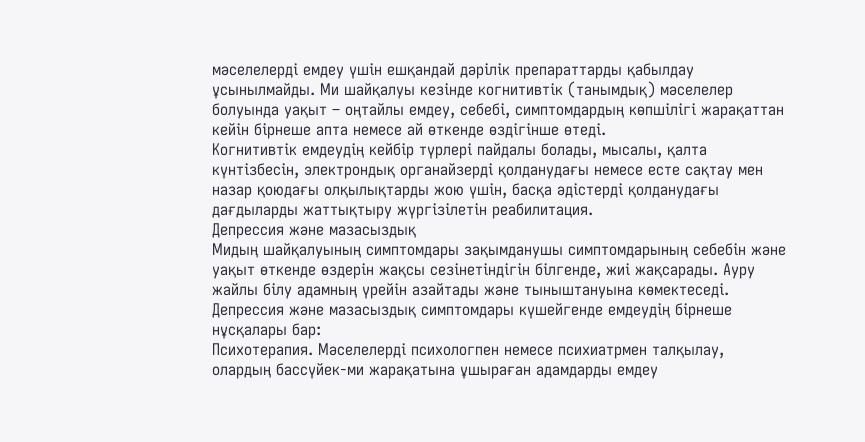мәселелерді емдеу үшін ешқандай дәрілік препараттарды қабылдау ұсынылмайды. Ми шайқалуы кезінде когнитивтік (танымдық) мәселелер болуында уақыт – оңтайлы емдеу, себебі, симптомдардың көпшілігі жарақаттан кейін бірнеше апта немесе ай өткенде өздігінше өтеді.
Когнитивтік емдеудің кейбір түрлері пайдалы болады, мысалы, қалта күнтізбесін, электрондық органайзерді қолданудағы немесе есте сақтау мен назар қоюдағы олқылықтарды жою үшін, басқа әдістерді қолданудағы дағдыларды жаттықтыру жүргізілетін реабилитация.
Депрессия және мазасыздық
Мидың шайқалуының симптомдары зақымданушы симптомдарының себебін және уақыт өткенде өздерін жақсы сезінетіндігін білгенде, жиі жақсарады. Ауру жайлы білу адамның үрейін азайтады және тыныштануына көмектеседі. Депрессия және мазасыздық симптомдары күшейгенде емдеудің бірнеше нұсқалары бар:
Психотерапия. Мәселелерді психологпен немесе психиатрмен талқылау, олардың бассүйек-ми жарақатына ұшыраған адамдарды емдеу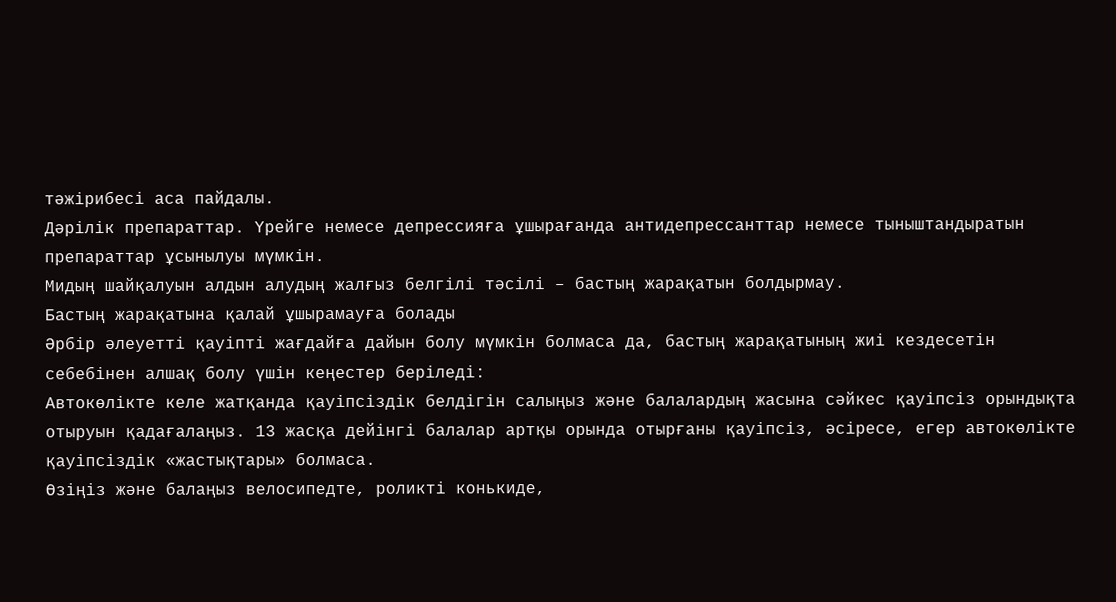тәжірибесі аса пайдалы.
Дәрілік препараттар. Үрейге немесе депрессияға ұшырағанда антидепрессанттар немесе тыныштандыратын препараттар ұсынылуы мүмкін.
Мидың шайқалуын алдын алудың жалғыз белгілі тәсілі – бастың жарақатын болдырмау.
Бастың жарақатына қалай ұшырамауға болады
Әрбір әлеуетті қауіпті жағдайға дайын болу мүмкін болмаса да, бастың жарақатының жиі кездесетін себебінен алшақ болу үшін кеңестер беріледі:
Автокөлікте келе жатқанда қауіпсіздік белдігін салыңыз және балалардың жасына сәйкес қауіпсіз орындықта отыруын қадағалаңыз. 13 жасқа дейінгі балалар артқы орында отырғаны қауіпсіз, әсіресе, егер автокөлікте қауіпсіздік «жастықтары» болмаса.
Өзіңіз және балаңыз велосипедте, роликті конькиде,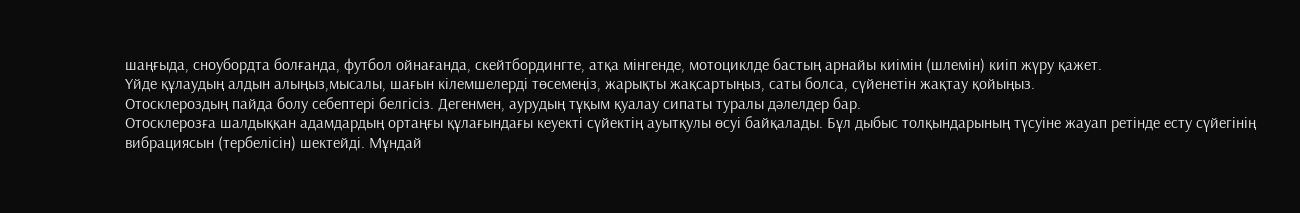шаңғыда, сноубордта болғанда, футбол ойнағанда, скейтбордингте, атқа мінгенде, мотоциклде бастың арнайы киімін (шлемін) киіп жүру қажет.
Үйде құлаудың алдын алыңыз,мысалы, шағын кілемшелерді төсемеңіз, жарықты жақсартыңыз, саты болса, сүйенетін жақтау қойыңыз.
Отосклероздың пайда болу себептері белгісіз. Дегенмен, аурудың тұқым қуалау сипаты туралы дәлелдер бар.
Отосклерозға шалдыққан адамдардың ортаңғы құлағындағы кеуекті сүйектің ауытқулы өсуі байқалады. Бұл дыбыс толқындарының түсуіне жауап ретінде есту сүйегінің вибрациясын (тербелісін) шектейді. Мұндай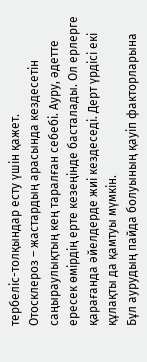тербеліс-толқындар есту үшін қажет.
Отосклероз – жастардың арасында кездесетін саңыраулықтың кең таралған себебі. Ауру, әдетте ересек өмірдің ерте кезеңінде басталады. Ол ерлерге қарағанда әйелдерде жиі кездеседі. Дерт үрдісі екі құлақты да қамтуы мүмкін.
Бұл аурудың пайда болуының қауіп факторларына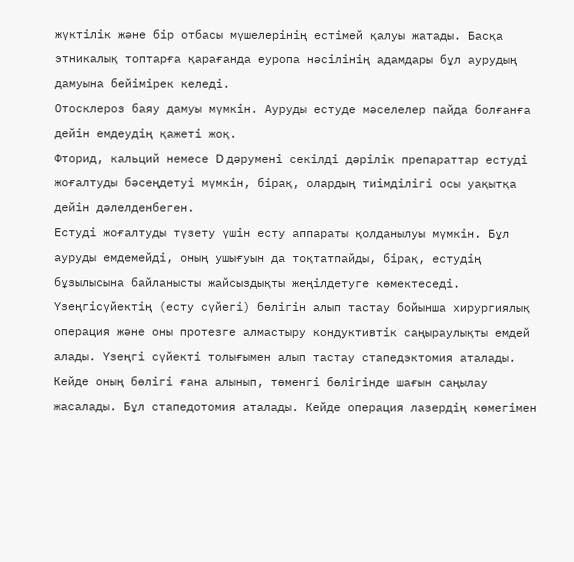жүктілік және бір отбасы мүшелерінің естімей қалуы жатады. Басқа этникалық топтарға қарағанда еуропа нәсілінің адамдары бұл аурудың дамуына бейімірек келеді.
Отосклероз баяу дамуы мүмкін. Ауруды естуде мәселелер пайда болғанға дейін емдеудің қажеті жоқ.
Фторид, кальций немесе D дәрумені секілді дәрілік препараттар естуді жоғалтуды бәсеңдетуі мүмкін, бірақ, олардың тиімділігі осы уақытқа дейін дәлелденбеген.
Естуді жоғалтуды түзету үшін есту аппараты қолданылуы мүмкін. Бұл ауруды емдемейді, оның ушығуын да тоқтатпайды, бірақ, естудің бұзылысына байланысты жайсыздықты жеңілдетуге көмектеседі.
Үзеңгісүйектің (есту сүйегі) бөлігін алып тастау бойынша хирургиялық операция және оны протезге алмастыру кондуктивтік саңыраулықты емдей алады. Үзеңгі сүйекті толығымен алып тастау стапедэктомия аталады. Кейде оның бөлігі ғана алынып, төменгі бөлігінде шағын саңылау жасалады. Бұл стапедотомия аталады. Кейде операция лазердің көмегімен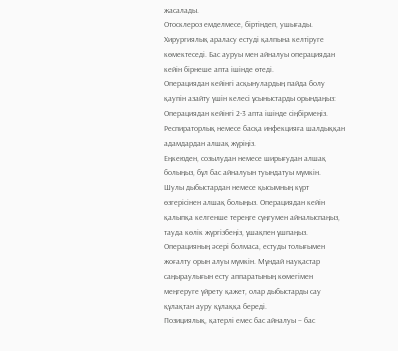жасалады.
Отосклероз емделмесе, біртіндеп, ушығады. Хирургиялық араласу естуді қалпына келтіруге көмектеседі. Бас ауруы мен айналуы операциядан кейін бірнеше апта ішінде өтеді.
Операциядан кейінгі асқынулардың пайда болу қаупін азайту үшін келесі ұсыныстарды орындаңыз:
Операциядан кейінгі 2-3 апта ішінде сіңбірмеңіз.
Респираторлық немесе басқа инфекцияға шалдыққан адамдардан алшақ жүріңіз.
Еңкеюден, созылудан немесе ширығудан алшақ болыңыз, бұл бас айналуын туындатуы мүмкін.
Шулы дыбыстардан немесе қысымның күрт өзгерісінен алшақ болыңыз. Операциядан кейін қалыпқа келгенше тереңге сүңгумен айналыспаңыз, тауда көлік жүргізбеңіз, ұшақпен ұшпаңыз.
Операцияның әсері болмаса, естуды толығымен жоғалту орын алуы мүмкін. Мұндай науқастар саңыраулығын есту аппаратының көмегімен меңгеруге үйрету қажет, олар дыбыстарды сау құлақтан ауру құлаққа береді.
Позициялық, қатерлі емес бас айналуы – бас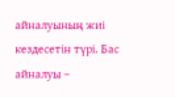айналуының жиі кездесетін түрі. Бас айналуы –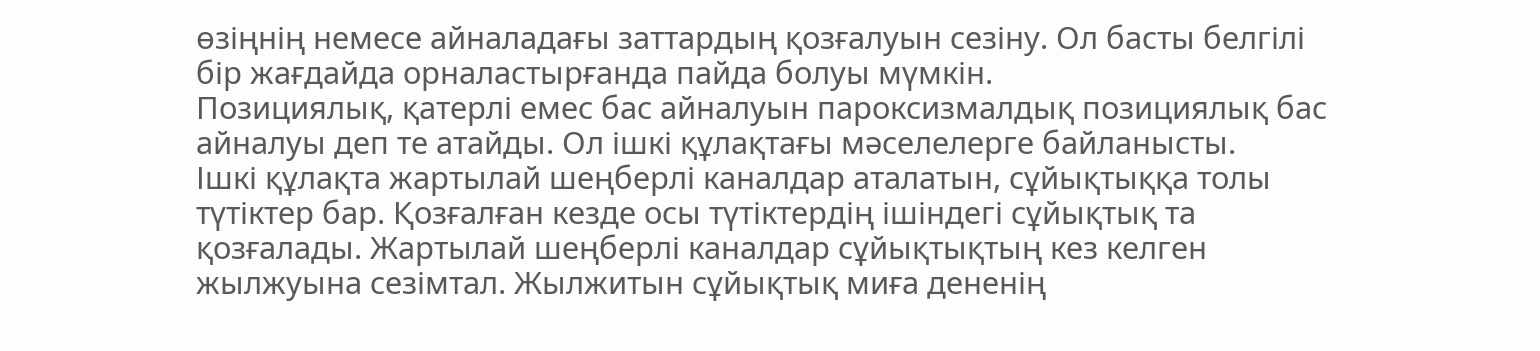өзіңнің немесе айналадағы заттардың қозғалуын сезіну. Ол басты белгілі бір жағдайда орналастырғанда пайда болуы мүмкін.
Позициялық, қатерлі емес бас айналуын пароксизмалдық позициялық бас айналуы деп те атайды. Ол ішкі құлақтағы мәселелерге байланысты.
Ішкі құлақта жартылай шеңберлі каналдар аталатын, сұйықтыққа толы түтіктер бар. Қозғалған кезде осы түтіктердің ішіндегі сұйықтық та қозғалады. Жартылай шеңберлі каналдар сұйықтықтың кез келген жылжуына сезімтал. Жылжитын сұйықтық миға дененің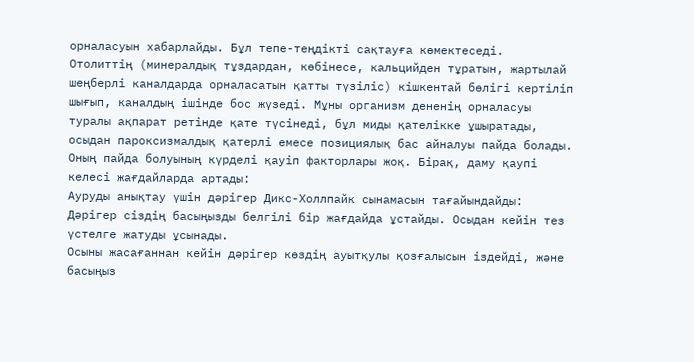орналасуын хабарлайды. Бұл тепе-теңдікті сақтауға көмектеседі.
Отолиттің (минералдық тұздардан, көбінесе, кальцийден тұратын, жартылай шеңберлі каналдарда орналасатын қатты түзіліс) кішкентай бөлігі кертіліп шығып, каналдың ішінде бос жүзеді. Мұны организм дененің орналасуы туралы ақпарат ретінде қате түсінеді, бұл миды қателікке ұшыратады, осыдан пароксизмалдық қатерлі емесе позициялық бас айналуы пайда болады. Оның пайда болуының күрделі қауіп факторлары жоқ. Бірақ, даму қаупі келесі жағдайларда артады:
Ауруды анықтау үшін дәрігер Дикс-Холлпайк сынамасын тағайындайды:
Дәрігер сіздің басыңызды белгілі бір жағдайда ұстайды. Осыдан кейін тез үстелге жатуды ұсынады.
Осыны жасағаннан кейін дәрігер көздің ауытқулы қозғалысын іздейді, және басыңыз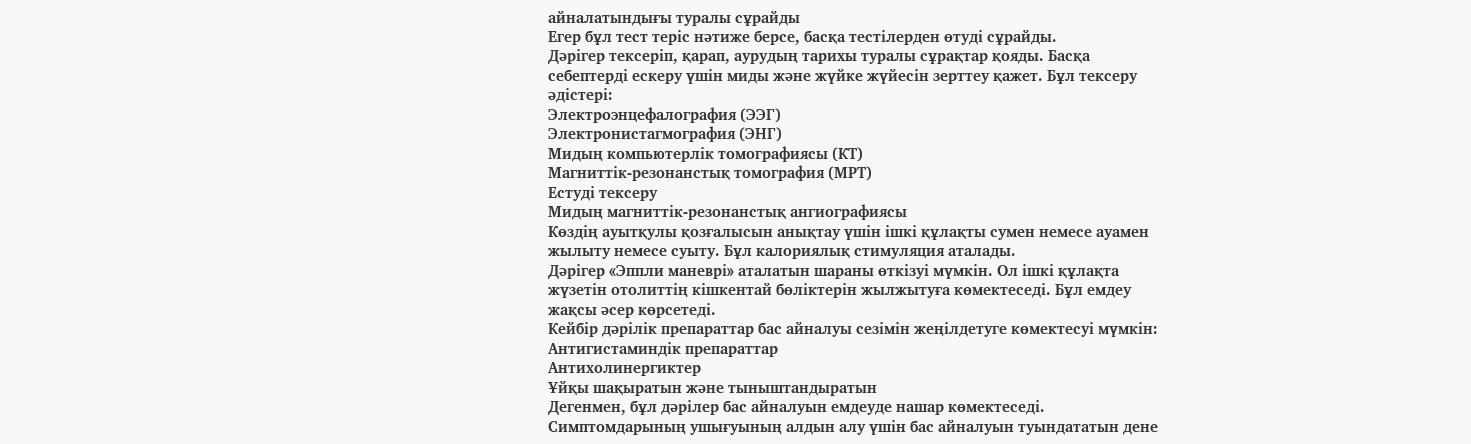айналатындығы туралы сұрайды
Егер бұл тест теріс нәтиже берсе, басқа тестілерден өтуді сұрайды.
Дәрігер тексеріп, қарап, аурудың тарихы туралы сұрақтар қояды. Басқа себептерді ескеру үшін миды және жүйке жүйесін зерттеу қажет. Бұл тексеру әдістері:
Электроэнцефалография (ЭЭГ)
Электронистагмография (ЭНГ)
Мидың компьютерлік томографиясы (КТ)
Магниттік-резонанстық томография (МРТ)
Естуді тексеру
Мидың магниттік-резонанстық ангиографиясы
Көздің ауытқулы қозғалысын анықтау үшін ішкі құлақты сумен немесе ауамен жылыту немесе суыту. Бұл калориялық стимуляция аталады.
Дәрігер «Эппли маневрі» аталатын шараны өткізуі мүмкін. Ол ішкі құлақта жүзетін отолиттің кішкентай бөліктерін жылжытуға көмектеседі. Бұл емдеу жақсы әсер көрсетеді.
Кейбір дәрілік препараттар бас айналуы сезімін жеңілдетуге көмектесуі мүмкін:
Антигистаминдік препараттар
Антихолинергиктер
Ұйқы шақыратын және тыныштандыратын
Дегенмен, бұл дәрілер бас айналуын емдеуде нашар көмектеседі.
Симптомдарының ушығуының алдын алу үшін бас айналуын туындататын дене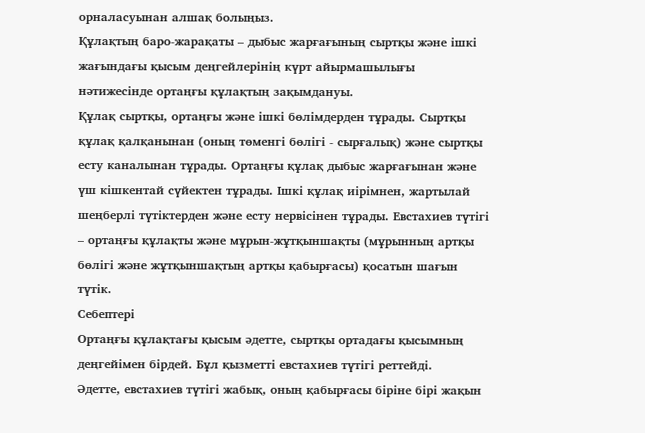орналасуынан алшақ болыңыз.
Құлақтың баро-жарақаты – дыбыс жарғағының сыртқы және ішкі жағындағы қысым деңгейлерінің күрт айырмашылығы нәтижесінде ортаңғы құлақтың зақымдануы.
Құлақ сыртқы, ортаңғы және ішкі бөлімдерден тұрады. Сыртқы құлақ қалқанынан (оның төменгі бөлігі - сырғалық) және сыртқы есту каналынан тұрады. Ортаңғы құлақ дыбыс жарғағынан және үш кішкентай сүйектен тұрады. Ішкі құлақ иірімнен, жартылай шеңберлі түтіктерден және есту нервісінен тұрады. Евстахиев түтігі – ортаңғы құлақты және мұрын-жұтқыншақты (мұрынның артқы бөлігі және жұтқыншақтың артқы қабырғасы) қосатын шағын түтік.
Себептері
Ортаңғы құлақтағы қысым әдетте, сыртқы ортадағы қысымның деңгейімен бірдей. Бұл қызметті евстахиев түтігі реттейді.
Әдетте, евстахиев түтігі жабық, оның қабырғасы біріне бірі жақын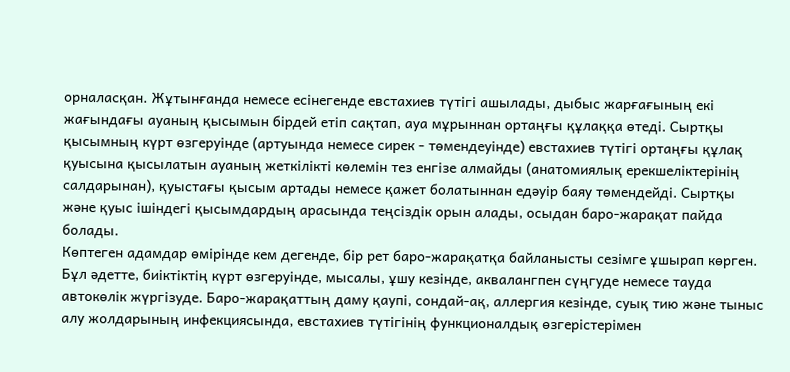орналасқан. Жұтынғанда немесе есінегенде евстахиев түтігі ашылады, дыбыс жарғағының екі жағындағы ауаның қысымын бірдей етіп сақтап, ауа мұрыннан ортаңғы құлаққа өтеді. Сыртқы қысымның күрт өзгеруінде (артуында немесе сирек - төмендеуінде) евстахиев түтігі ортаңғы құлақ қуысына қысылатын ауаның жеткілікті көлемін тез енгізе алмайды (анатомиялық ерекшеліктерінің салдарынан), қуыстағы қысым артады немесе қажет болатыннан едәуір баяу төмендейді. Сыртқы және қуыс ішіндегі қысымдардың арасында теңсіздік орын алады, осыдан баро-жарақат пайда болады.
Көптеген адамдар өмірінде кем дегенде, бір рет баро-жарақатқа байланысты сезімге ұшырап көрген. Бұл әдетте, биіктіктің күрт өзгеруінде, мысалы, ұшу кезінде, аквалангпен сүңгуде немесе тауда автокөлік жүргізуде. Баро-жарақаттың даму қаупі, сондай-ақ, аллергия кезінде, суық тию және тыныс алу жолдарының инфекциясында, евстахиев түтігінің функционалдық өзгерістерімен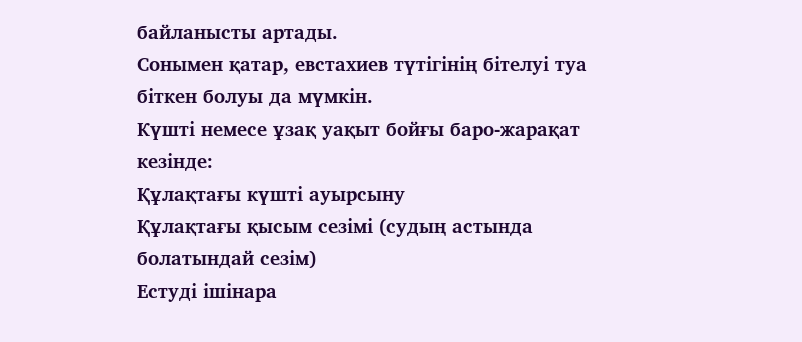байланысты артады.
Сонымен қатар, евстахиев түтігінің бітелуі туа біткен болуы да мүмкін.
Күшті немесе ұзақ уақыт бойғы баро-жарақат кезінде:
Құлақтағы күшті ауырсыну
Құлақтағы қысым сезімі (судың астында болатындай сезім)
Естуді ішінара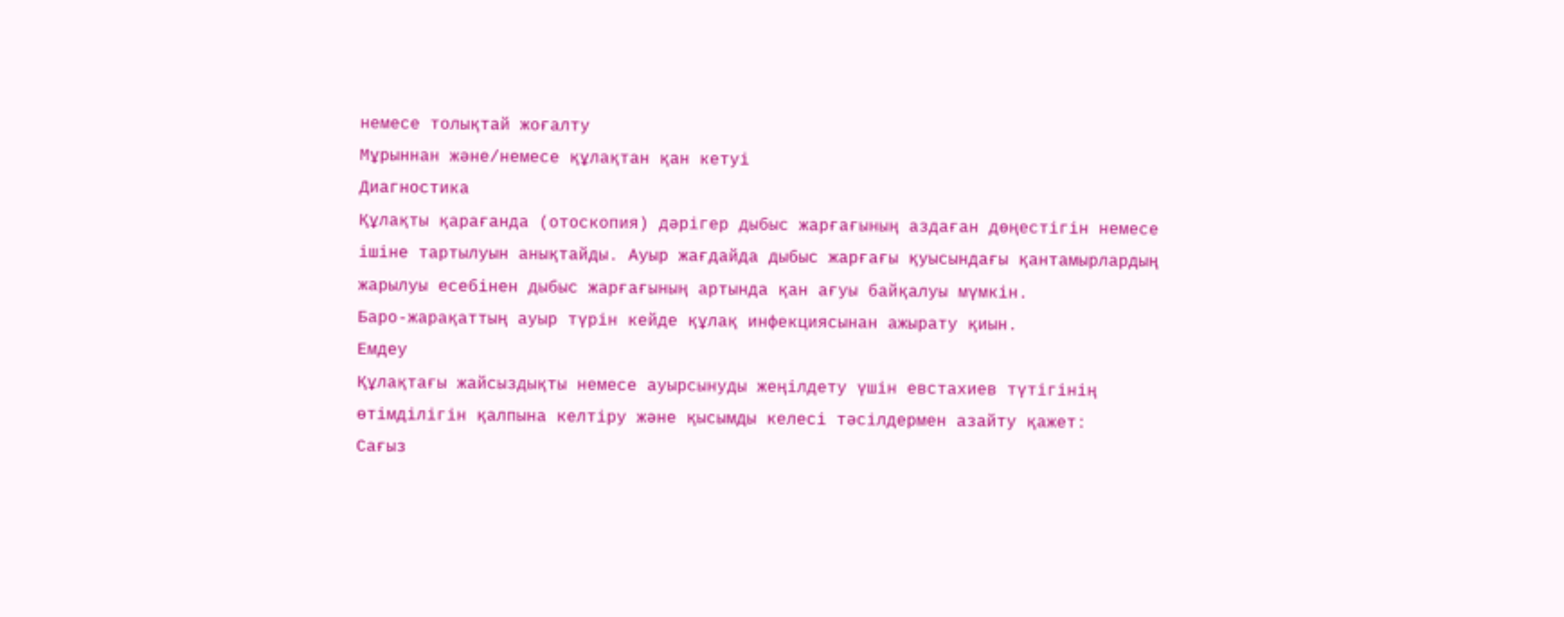немесе толықтай жоғалту
Мұрыннан және/немесе құлақтан қан кетуі
Диагностика
Құлақты қарағанда (отоскопия) дәрігер дыбыс жарғағының аздаған дөңестігін немесе ішіне тартылуын анықтайды. Ауыр жағдайда дыбыс жарғағы қуысындағы қантамырлардың жарылуы есебінен дыбыс жарғағының артында қан ағуы байқалуы мүмкін.
Баро-жарақаттың ауыр түрін кейде құлақ инфекциясынан ажырату қиын.
Емдеу
Құлақтағы жайсыздықты немесе ауырсынуды жеңілдету үшін евстахиев түтігінің өтімділігін қалпына келтіру және қысымды келесі тәсілдермен азайту қажет:
Сағыз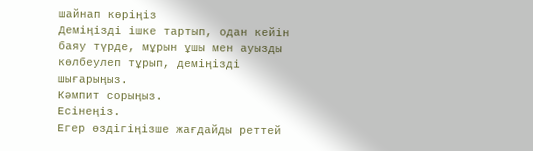шайнап көріңіз
Деміңізді ішке тартып, одан кейін баяу түрде, мұрын ұшы мен ауызды көлбеулеп тұрып, деміңізді шығарыңыз.
Кәмпит сорыңыз.
Есінеңіз.
Егер өздігіңізше жағдайды реттей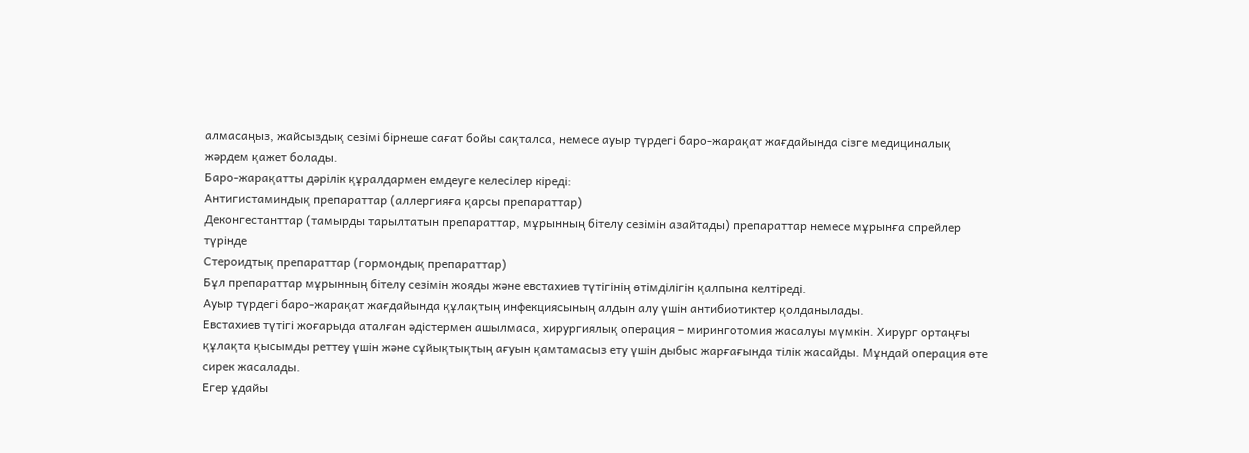алмасаңыз, жайсыздық сезімі бірнеше сағат бойы сақталса, немесе ауыр түрдегі баро-жарақат жағдайында сізге медициналық жәрдем қажет болады.
Баро-жарақатты дәрілік құралдармен емдеуге келесілер кіреді:
Антигистаминдық препараттар (аллергияға қарсы препараттар)
Деконгестанттар (тамырды тарылтатын препараттар, мұрынның бітелу сезімін азайтады) препараттар немесе мұрынға спрейлер түрінде
Стероидтық препараттар (гормондық препараттар)
Бұл препараттар мұрынның бітелу сезімін жояды және евстахиев түтігінің өтімділігін қалпына келтіреді.
Ауыр түрдегі баро-жарақат жағдайында құлақтың инфекциясының алдын алу үшін антибиотиктер қолданылады.
Евстахиев түтігі жоғарыда аталған әдістермен ашылмаса, хирургиялық операция – миринготомия жасалуы мүмкін. Хирург ортаңғы құлақта қысымды реттеу үшін және сұйықтықтың ағуын қамтамасыз ету үшін дыбыс жарғағында тілік жасайды. Мұндай операция өте сирек жасалады.
Егер ұдайы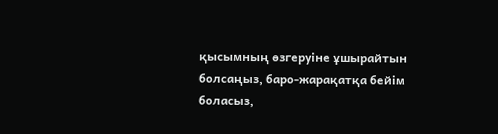қысымның өзгеруіне ұшырайтын болсаңыз, баро-жарақатқа бейім боласыз,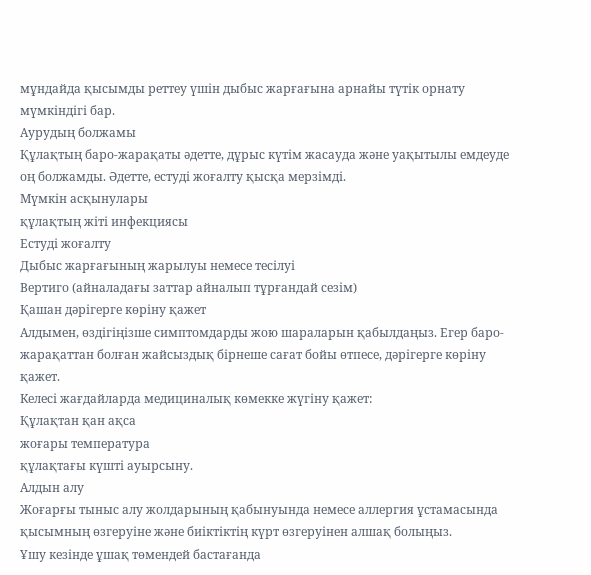мұндайда қысымды реттеу үшін дыбыс жарғағына арнайы түтік орнату мүмкіндігі бар.
Аурудың болжамы
Құлақтың баро-жарақаты әдетте, дұрыс күтім жасауда және уақытылы емдеуде оң болжамды. Әдетте, естуді жоғалту қысқа мерзімді.
Мүмкін асқынулары
құлақтың жіті инфекциясы
Естуді жоғалту
Дыбыс жарғағының жарылуы немесе тесілуі
Вертиго (айналадағы заттар айналып тұрғандай сезім)
Қашан дәрігерге көріну қажет
Алдымен, өздігіңізше симптомдарды жою шараларын қабылдаңыз. Егер баро-жарақаттан болған жайсыздық бірнеше сағат бойы өтпесе, дәрігерге көріну қажет.
Келесі жағдайларда медициналық көмекке жүгіну қажет:
Құлақтан қан ақса
жоғары температура
құлақтағы күшті ауырсыну.
Алдын алу
Жоғарғы тыныс алу жолдарының қабынуында немесе аллергия ұстамасында қысымның өзгеруіне және биіктіктің күрт өзгеруінен алшақ болыңыз.
Ұшу кезінде ұшақ төмендей бастағанда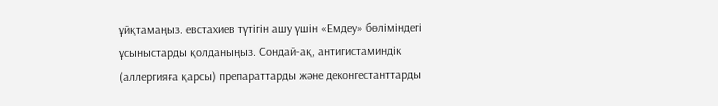ұйқтамаңыз. евстахиев түтігін ашу үшін «Емдеу» бөліміндегі ұсыныстарды қолданыңыз. Сондай-ақ, антигистаминдік (аллергияға қарсы) препараттарды және деконгестанттарды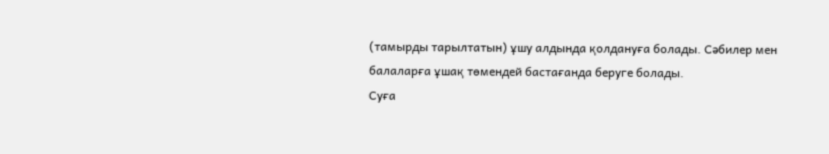(тамырды тарылтатын) ұшу алдында қолдануға болады. Сәбилер мен балаларға ұшақ төмендей бастағанда беруге болады.
Суға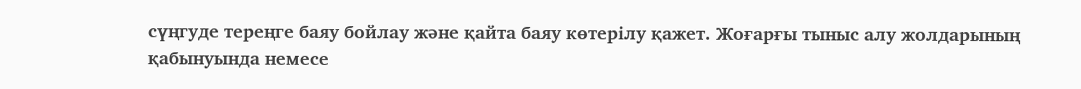сүңгуде тереңге баяу бойлау және қайта баяу көтерілу қажет. Жоғарғы тыныс алу жолдарының қабынуында немесе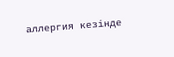аллергия кезінде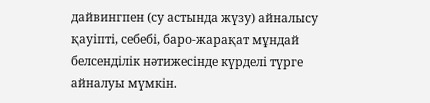дайвингпен (су астында жүзу) айналысу қауіпті, себебі, баро-жарақат мұндай белсенділік нәтижесінде күрделі түрге айналуы мүмкін.